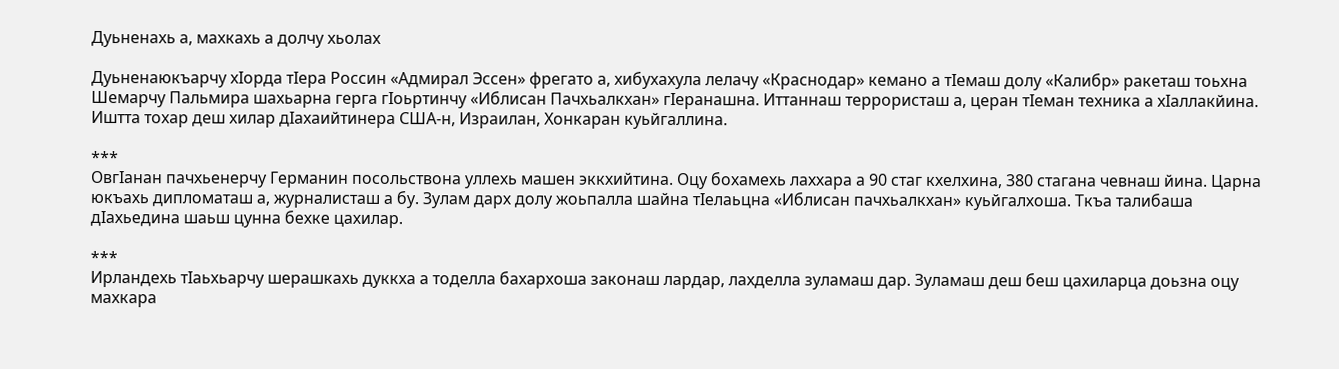Дуьненахь а, махкахь а долчу хьолах

Дуьненаюкъарчу хIорда тIера Россин «Адмирал Эссен» фрегато а, хибухахула лелачу «Краснодар» кемано а тIемаш долу «Калибр» ракеташ тоьхна Шемарчу Пальмира шахьарна герга гIоьртинчу «Иблисан Пачхьалкхан» гIеранашна. Иттаннаш террористаш а, церан тIеман техника а хIаллакйина. Иштта тохар деш хилар дIахаийтинера США-н, Израилан, Хонкаран куьйгаллина.

***
ОвгIанан пачхьенерчу Германин посольствона уллехь машен эккхийтина. Оцу бохамехь лаххара а 90 стаг кхелхина, 380 стагана чевнаш йина. Царна юкъахь дипломаташ а, журналисташ а бу. Зулам дарх долу жоьпалла шайна тIелаьцна «Иблисан пачхьалкхан» куьйгалхоша. Ткъа талибаша дIахьедина шаьш цунна бехке цахилар.

***
Ирландехь тIаьхьарчу шерашкахь дуккха а тоделла бахархоша законаш лардар, лахделла зуламаш дар. Зуламаш деш беш цахиларца доьзна оцу махкара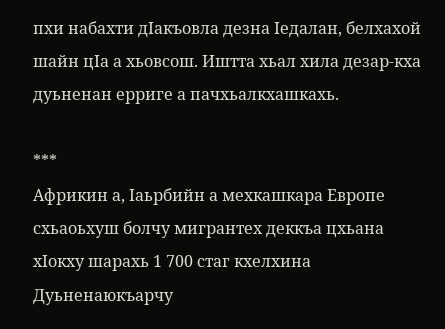пхи набахти дIакъовла дезна Iедалан, белхахой шайн цIа а хьовсош. Иштта хьал хила дезар-кха дуьненан ерриге а пачхьалкхашкахь.

***
Африкин а, Iаьрбийн а мехкашкара Европе схьаоьхуш болчу мигрантех деккъа цхьана хIокху шарахь 1 700 стаг кхелхина Дуьненаюкъарчу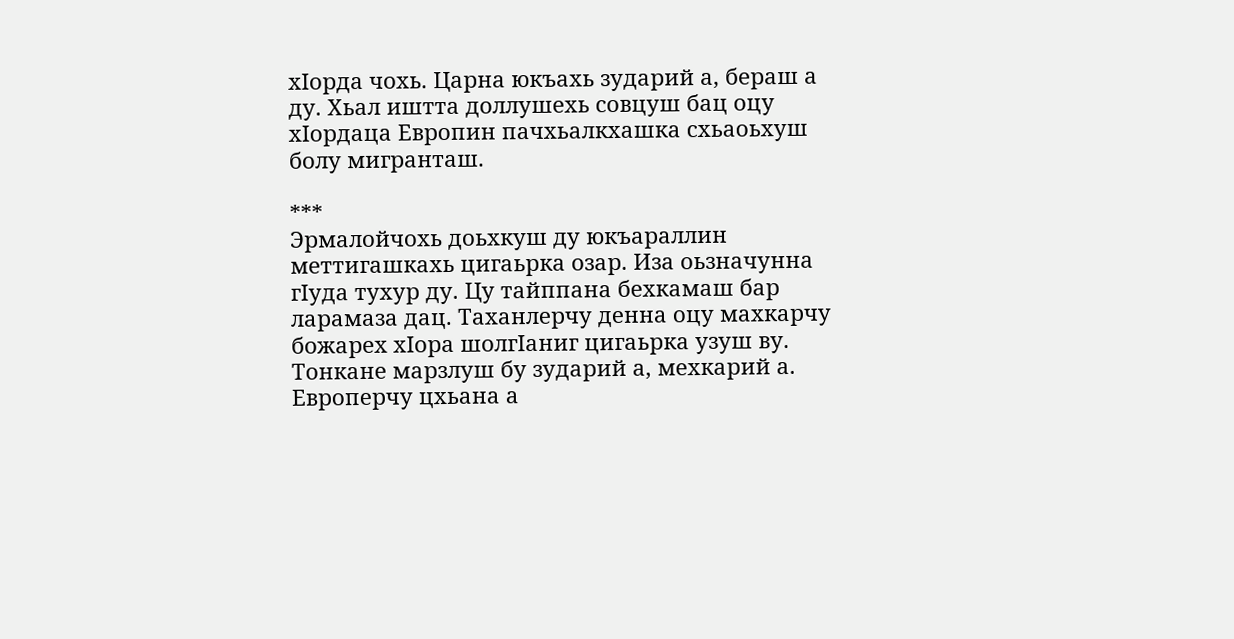хIорда чохь. Царна юкъахь зударий а, бераш а ду. Хьал иштта доллушехь совцуш бац оцу хIордаца Европин пачхьалкхашка схьаоьхуш болу мигранташ.

***
Эрмалойчохь доьхкуш ду юкъараллин меттигашкахь цигаьрка озар. Иза оьзначунна гIуда тухур ду. Цу тайппана бехкамаш бар ларамаза дац. Таханлерчу денна оцу махкарчу божарех хIора шолгIаниг цигаьрка узуш ву. Тонкане марзлуш бу зударий а, мехкарий а. Европерчу цхьана а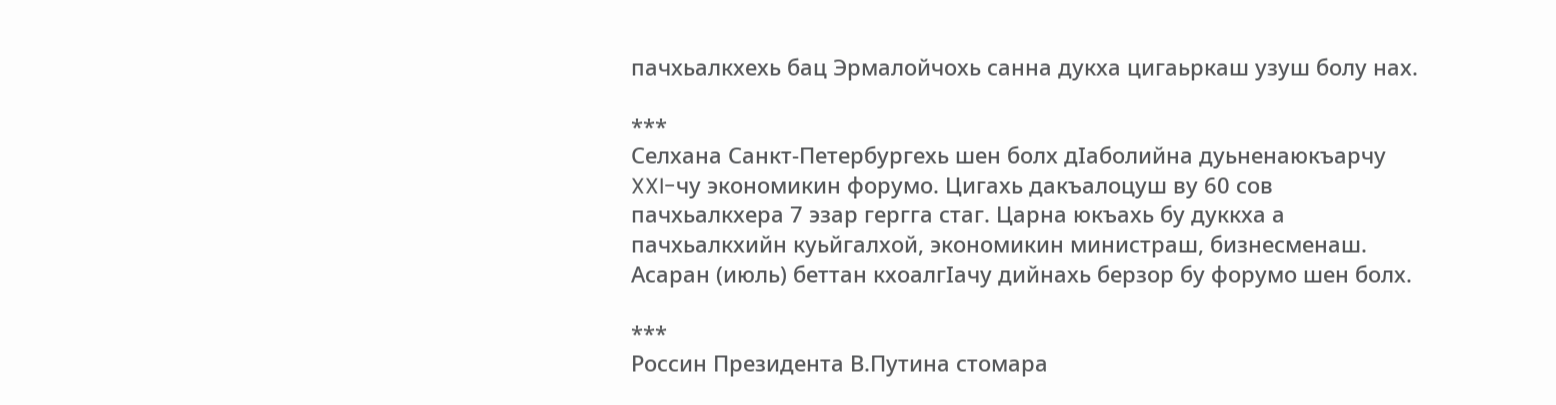пачхьалкхехь бац Эрмалойчохь санна дукха цигаьркаш узуш болу нах.

***
Селхана Санкт-Петербургехь шен болх дIаболийна дуьненаюкъарчу XXI-чу экономикин форумо. Цигахь дакъалоцуш ву 60 сов пачхьалкхера 7 эзар гергга стаг. Царна юкъахь бу дуккха а пачхьалкхийн куьйгалхой, экономикин министраш, бизнесменаш. Асаран (июль) беттан кхоалгIачу дийнахь берзор бу форумо шен болх.

***
Россин Президента В.Путина стомара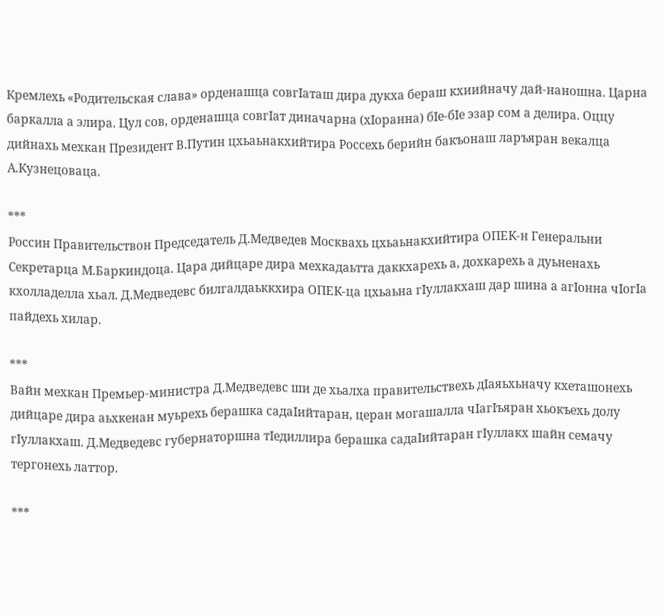Кремлехь «Родительская слава» орденашца совгIаташ дира дукха бераш кхиийначу дай-наношна. Царна баркалла а элира. Цул сов, орденашца совгIат диначарна (хIоранна) бIе-бIе эзар сом а делира. Оццу дийнахь мехкан Президент В.Путин цхьаьнакхийтира Россехь берийн бакъонаш ларъяран векалца А.Кузнецоваца.

***
Россин Правительствон Председатель Д.Медведев Москвахь цхьаьнакхийтира ОПЕК-н Генеральни Секретарца М.Баркиндоца. Цара дийцаре дира мехкадаьтта даккхарехь а, дохкарехь а дуьненахь кхолладелла хьал. Д.Медведевс билгалдаьккхира ОПЕК-ца цхьаьна гIуллакхаш дар шина а агIонна чIогIа пайдехь хилар.

***
Вайн мехкан Премьер-министра Д.Медведевс ши де хьалха правительствехь дIаяьхьначу кхеташонехь дийцаре дира аьхкенан муьрехь берашка садаIийтаран, церан могашалла чIагIъяран хьокъехь долу гIуллакхаш. Д.Медведевс губернаторшна тIедиллира берашка садаIийтаран гIуллакх шайн семачу тергонехь латтор.

***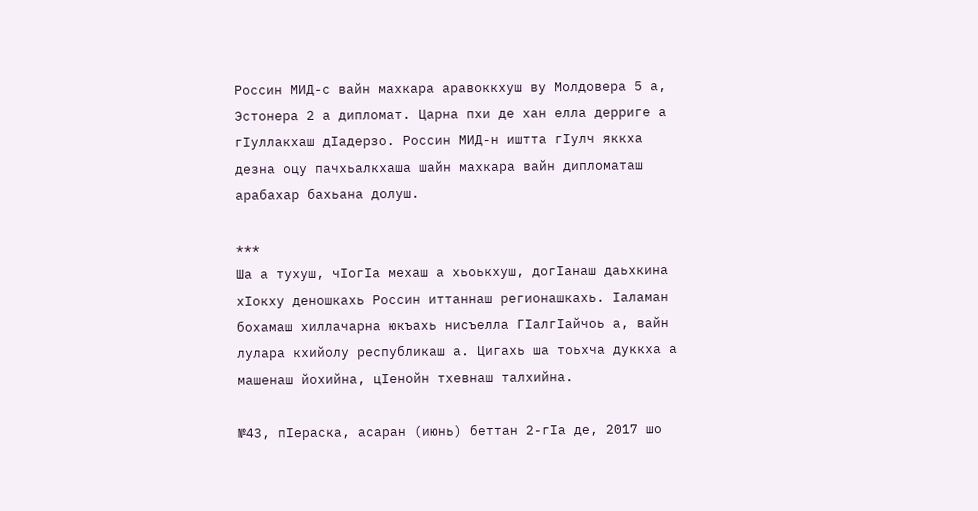Россин МИД-с вайн махкара аравоккхуш ву Молдовера 5 а, Эстонера 2 а дипломат. Царна пхи де хан елла дерриге а гIуллакхаш дIадерзо. Россин МИД-н иштта гIулч яккха дезна оцу пачхьалкхаша шайн махкара вайн дипломаташ арабахар бахьана долуш.

***
Ша а тухуш, чIогIа мехаш а хьоькхуш, догIанаш даьхкина хIокху деношкахь Россин иттаннаш регионашкахь. Iаламан бохамаш хиллачарна юкъахь нисъелла ГIалгIайчоь а, вайн лулара кхийолу республикаш а. Цигахь ша тоьхча дуккха а машенаш йохийна, цIенойн тхевнаш талхийна.

№43, пIераска, асаран (июнь) беттан 2-гIа де, 2017 шо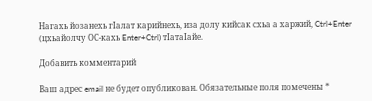Нагахь йозанехь гIалат карийнехь, иза долу кийсак схьа а харжий, Ctrl+Enter (цхьайолчу ОС-кахь Enter+Ctrl) тIатаIайе.

Добавить комментарий

Ваш адрес email не будет опубликован. Обязательные поля помечены *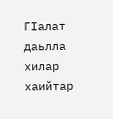ГIалат даьлла хилар хаийтар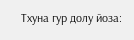Тхуна гур долу йоза: